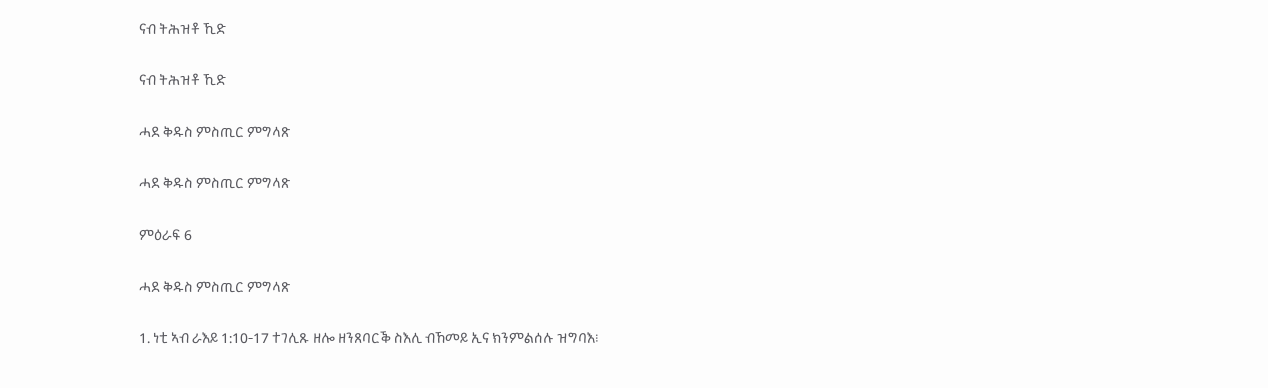ናብ ትሕዝቶ ኺድ

ናብ ትሕዝቶ ኺድ

ሓደ ቅዱስ ምስጢር ምግላጽ

ሓደ ቅዱስ ምስጢር ምግላጽ

ምዕራፍ 6

ሓደ ቅዱስ ምስጢር ምግላጽ

1. ነቲ ኣብ ራእይ 1:10-17 ተገሊጹ ዘሎ ዘንጸባርቕ ስእሊ ብኸመይ ኢና ክንምልሰሉ ዝግባእ፧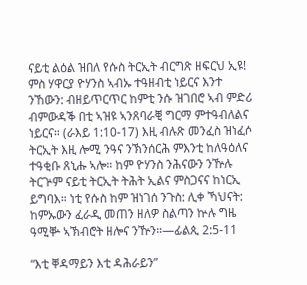ናይቲ ልዕል ዝበለ የሱስ ትርኢት ብርግጽ ዘፍርህ ኢዩ! ምስ ሃዋርያ ዮሃንስ ኣብኡ ተዓዘብቲ ነይርና እንተ ንኸውን: ብዘይጥርጥር ከምቲ ንሱ ዝገበሮ ኣብ ምድሪ ብምውዳቕ በቲ ኣዝዩ ኣንጸባራቒ ግርማ ምተዓብለልና ነይርና። (ራእይ 1:10-17) እዚ ብሉጽ መንፈስ ዝነፈሶ ትርኢት እዚ ሎሚ ንዓና ንኽንሰርሕ ምእንቲ ከለዓዕለና ተዓቂቡ ጸኒሑ ኣሎ። ከም ዮሃንስ ንሕናውን ንዅሉ ትርጕም ናይቲ ትርኢት ትሕት ኢልና ምስጋናና ከነርኢ ይግባእ። ነቲ የሱስ ከም ዝነገሰ ንጉስ: ሊቀ ኻህናት: ከምኡውን ፈራዲ መጠን ዘለዎ ስልጣን ኵሉ ግዜ ዓሚቝ ኣኽብሮት ዘሎና ንዅን።—ፊልጲ 2:5-11

“እቲ ቐዳማይን እቲ ዳሕራይን”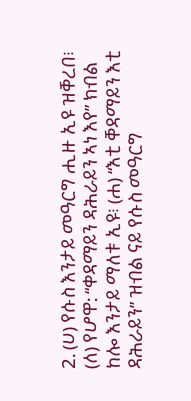2. (ሀ) የሱስ እንታይ መዓርግ ሒዙ ኢዩ ዝቐረበ፧ (ለ) የሆዋ: “ቀዳማይን ዳሕራይን ኣነ እየ” ክብል ከሎ እንታይ ማለቱ ኢዩ፧ (ሐ) “እቲ ቐዳማይን እቲ ዳሕራይን” ዝብል ናይ የሱስ መዓርግ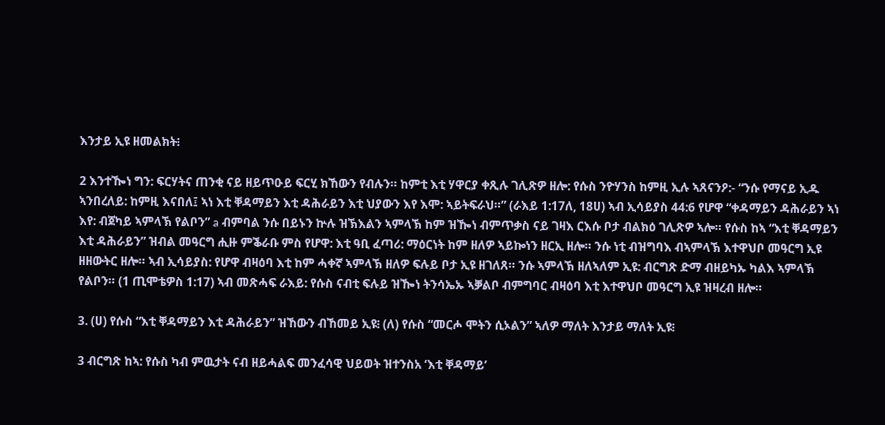እንታይ ኢዩ ዘመልክት፧

2 እንተዀነ ግን: ፍርሃትና ጠንቂ ናይ ዘይጥዑይ ፍርሂ ክኸውን የብሉን። ከምቲ እቲ ሃዋርያ ቀጺሉ ገሊጽዎ ዘሎ: የሱስ ንዮሃንስ ከምዚ ኢሉ ኣጸናንዖ:- “ንሱ የማናይ ኢዱ ኣንበረለይ: ከምዚ እናበለ፤ ኣነ እቲ ቐዳማይን እቲ ዳሕራይን እቲ ህያውን እየ እሞ: ኣይትፍራህ።” (ራእይ 1:17ለ, 18ሀ) ኣብ ኢሳይያስ 44:6 የሆዋ “ቀዳማይን ዳሕራይን ኣነ እየ: ብጀካይ ኣምላኽ የልቦን” a ብምባል ንሱ በይኑን ኵሉ ዝኽእልን ኣምላኽ ከም ዝዀነ ብምጥቃስ ናይ ገዛእ ርእሱ ቦታ ብልክዕ ገሊጽዎ ኣሎ። የሱስ ከኣ “እቲ ቐዳማይን እቲ ዳሕራይን” ዝብል መዓርግ ሒዙ ምቕራቡ ምስ የሆዋ: እቲ ዓቢ ፈጣሪ: ማዕርነት ከም ዘለዎ ኣይኰነን ዘርኢ ዘሎ። ንሱ ነቲ ብዝግባእ ብኣምላኽ እተዋህቦ መዓርግ ኢዩ ዘዘውትር ዘሎ። ኣብ ኢሳይያስ: የሆዋ ብዛዕባ እቲ ከም ሓቀኛ ኣምላኽ ዘለዎ ፍሉይ ቦታ ኢዩ ዘገለጸ። ንሱ ኣምላኽ ዘለኣለም ኢዩ: ብርግጽ ድማ ብዘይካኡ ካልእ ኣምላኽ የልቦን። (1 ጢሞቴዎስ 1:17) ኣብ መጽሓፍ ራእይ: የሱስ ናብቲ ፍሉይ ዝዀነ ትንሳኤኡ ኣቓልቦ ብምግባር ብዛዕባ እቲ እተዋህቦ መዓርግ ኢዩ ዝዛረብ ዘሎ።

3. (ሀ) የሱስ “እቲ ቐዳማይን እቲ ዳሕራይን” ዝኸውን ብኸመይ ኢዩ፧ (ለ) የሱስ “መርሖ ሞትን ሲኦልን” ኣለዎ ማለት እንታይ ማለት ኢዩ፧

3 ብርግጽ ከኣ: የሱስ ካብ ምዉታት ናብ ዘይሓልፍ መንፈሳዊ ህይወት ዝተንስአ ‘እቲ ቐዳማይ’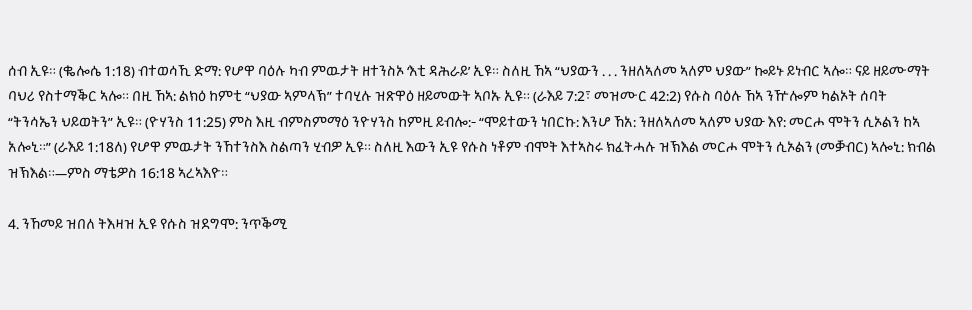ሰብ ኢዩ። (ቈሎሴ 1:18) ብተወሳኺ ድማ: የሆዋ ባዕሉ ካብ ምዉታት ዘተንስኦ ‘እቲ ዳሕራይ’ ኢዩ። ስለዚ ኸኣ “ህያውን . . . ንዘለኣለመ ኣለም ህያው” ኰይኑ ይነብር ኣሎ። ናይ ዘይሙማት ባህሪ የስተማቕር ኣሎ። በዚ ኸኣ: ልክዕ ከምቲ “ህያው ኣምላኽ” ተባሂሉ ዝጽዋዕ ዘይመውት ኣቦኡ ኢዩ። (ራእይ 7:2፣ መዝሙር 42:2) የሱስ ባዕሉ ኸኣ ንዅሎም ካልኦት ሰባት “ትንሳኤን ህይወትን” ኢዩ። (ዮሃንስ 11:25) ምስ እዚ ብምስምማዕ ንዮሃንስ ከምዚ ይብሎ:- “ሞይተውን ነበርኩ: እንሆ ኸአ: ንዘለኣለመ ኣለም ህያው እየ: መርሖ ሞትን ሲኦልን ከኣ አሎኒ።” (ራእይ 1:18ለ) የሆዋ ምዉታት ንኸተንስእ ስልጣን ሂብዎ ኢዩ። ስለዚ እውን ኢዩ የሱስ ነቶም ብሞት እተኣስሩ ክፈትሓሉ ዝኽእል መርሖ ሞትን ሲኦልን (መቓብር) ኣሎኒ: ክብል ዝኽእል።—ምስ ማቴዎስ 16:18 ኣረኣእዮ።

4. ንኸመይ ዝበለ ትእዛዝ ኢዩ የሱስ ዝደግሞ: ንጥቕሚ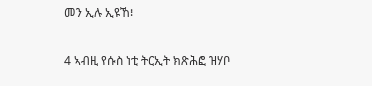መን ኢሉ ኢዩኸ፧

4 ኣብዚ የሱስ ነቲ ትርኢት ክጽሕፎ ዝሃቦ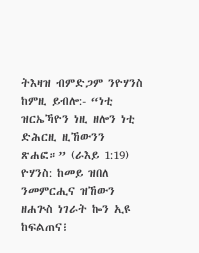ትእዛዝ ብምድጋም ንዮሃንስ ከምዚ ይብሎ:- “ነቲ ዝርኤኻዮን ነዚ ዘሎን ነቲ ድሕርዚ ዚኸውንን ጽሐፎ።” (ራእይ 1:19) ዮሃንስ: ከመይ ዝበለ ንመምርሒና ዝኸውን ዘሐጕስ ነገራት ኰን ኢዩ ከፍልጠና፧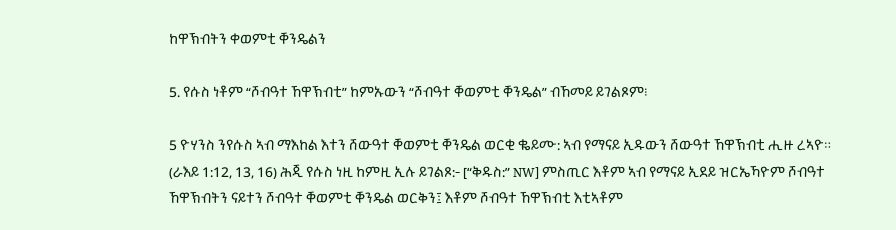ከዋኽብትን ቀወምቲ ቐንዴልን

5. የሱስ ነቶም “ሾብዓተ ኸዋኽብቲ” ከምኡውን “ሾብዓተ ቐወምቲ ቐንዴል” ብኸመይ ይገልጾም፧

5 ዮሃንስ ንየሱስ ኣብ ማእከል እተን ሸውዓተ ቐወምቲ ቐንዴል ወርቂ ቈይሙ: ኣብ የማናይ ኢዱውን ሸውዓተ ኸዋኽብቲ ሒዙ ረኣዮ። (ራእይ 1:12, 13, 16) ሕጂ የሱስ ነዚ ከምዚ ኢሉ ይገልጾ:- [“ቅዱስ:” NW] ምስጢር እቶም ኣብ የማናይ ኢደይ ዝርኤኻዮም ሾብዓተ ኸዋኽብትን ናይተን ሾብዓተ ቐወምቲ ቐንዴል ወርቅን፤ እቶም ሾብዓተ ኸዋኽብቲ እቲኣቶም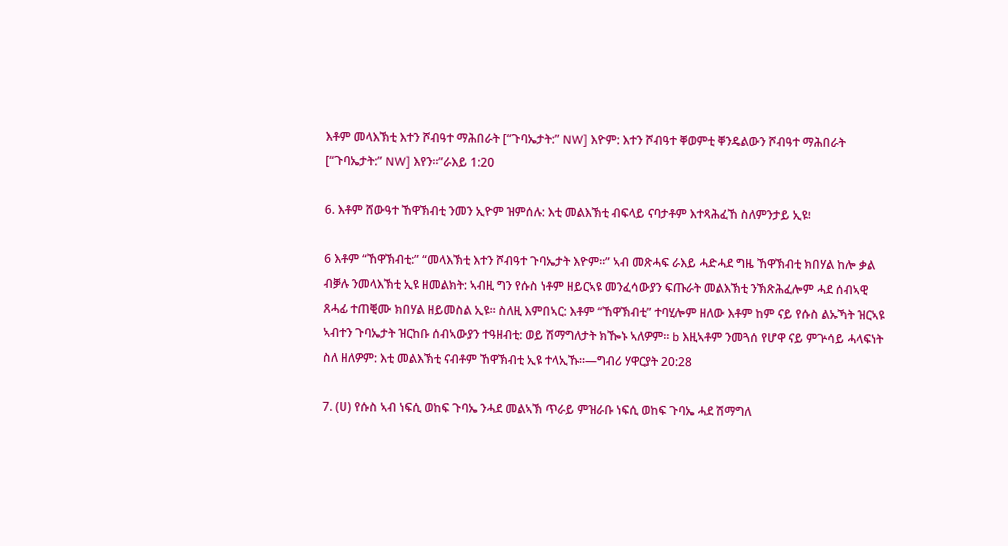እቶም መላእኽቲ እተን ሾብዓተ ማሕበራት [“ጉባኤታት:” NW] እዮም: እተን ሾብዓተ ቐወምቲ ቐንዴልውን ሾብዓተ ማሕበራት [“ጉባኤታት:” NW] እየን።”ራእይ 1:20

6. እቶም ሸውዓተ ኸዋኽብቲ ንመን ኢዮም ዝምሰሉ: እቲ መልእኽቲ ብፍላይ ናባታቶም እተጻሕፈኸ ስለምንታይ ኢዩ፧

6 እቶም “ኸዋኽብቲ:” “መላእኽቲ እተን ሾብዓተ ጉባኤታት እዮም።” ኣብ መጽሓፍ ራእይ ሓድሓደ ግዜ ኸዋኽብቲ ክበሃል ከሎ ቃል ብቓሉ ንመላእኽቲ ኢዩ ዘመልክት: ኣብዚ ግን የሱስ ነቶም ዘይርኣዩ መንፈሳውያን ፍጡራት መልእኽቲ ንኽጽሕፈሎም ሓደ ሰብኣዊ ጸሓፊ ተጠቒሙ ክበሃል ዘይመስል ኢዩ። ስለዚ እምበኣር: እቶም “ኸዋኽብቲ” ተባሂሎም ዘለው እቶም ከም ናይ የሱስ ልኡኻት ዝርኣዩ ኣብተን ጉባኤታት ዝርከቡ ሰብኣውያን ተዓዘብቲ: ወይ ሽማግለታት ክዀኑ ኣለዎም። b እዚኣቶም ንመጓሰ የሆዋ ናይ ምጕሳይ ሓላፍነት ስለ ዘለዎም: እቲ መልእኽቲ ናብቶም ኸዋኽብቲ ኢዩ ተላኢኹ።—ግብሪ ሃዋርያት 20:28

7. (ሀ) የሱስ ኣብ ነፍሲ ወከፍ ጉባኤ ንሓደ መልኣኽ ጥራይ ምዝራቡ ነፍሲ ወከፍ ጉባኤ ሓደ ሽማግለ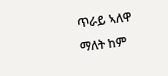ጥራይ ኣለዋ ማለት ከም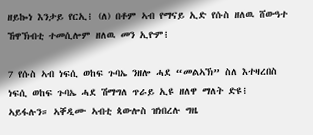ዘይኰነ እንታይ የርኢ፧ (ለ) በቶም ኣብ የማናይ ኢድ የሱስ ዘለዉ ሸውዓተ ኸዋኽብቲ ተመሲሎም ዘለዉ መን ኢዮም፧

7 የሱስ ኣብ ነፍሲ ወከፍ ጉባኤ ንዘሎ ሓደ “መልኣኽ” ስለ እተዛረበስ ነፍሲ ወከፍ ጉባኤ ሓደ ሽማግለ ጥራይ ኢዩ ዘለዋ ማለት ድዩ፧ ኣይፋሉን። ኣቐዲሙ ኣብቲ ጳውሎስ ዝነበረሉ ግዜ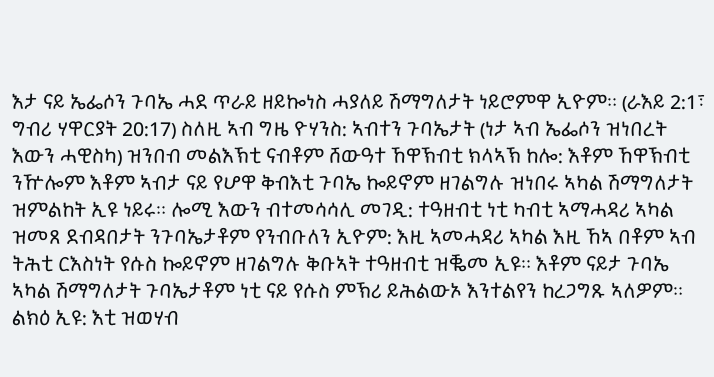እታ ናይ ኤፌሶን ጉባኤ ሓደ ጥራይ ዘይኰነስ ሓያለይ ሽማግለታት ነይሮምዋ ኢዮም። (ራእይ 2:1፣ ግብሪ ሃዋርያት 20:17) ስለዚ ኣብ ግዜ ዮሃንስ: ኣብተን ጉባኤታት (ነታ ኣብ ኤፌሶን ዝነበረት እውን ሓዊስካ) ዝንበብ መልእኽቲ ናብቶም ሸውዓተ ኸዋኽብቲ ክላኣኽ ከሎ: እቶም ኸዋኽብቲ ንዅሎም እቶም ኣብታ ናይ የሆዋ ቅብእቲ ጉባኤ ኰይኖም ዘገልግሉ ዝነበሩ ኣካል ሽማግለታት ዝምልከት ኢዩ ነይሩ። ሎሚ እውን ብተመሳሳሊ መገዲ: ተዓዘብቲ ነቲ ካብቲ ኣማሓዳሪ ኣካል ዝመጸ ደብዳበታት ንጉባኤታቶም የንብቡለን ኢዮም: እዚ ኣመሓዳሪ ኣካል እዚ ኸኣ በቶም ኣብ ትሕቲ ርእስነት የሱስ ኰይኖም ዘገልግሉ ቅቡኣት ተዓዘብቲ ዝቘመ ኢዩ። እቶም ናይታ ጉባኤ ኣካል ሽማግለታት ጉባኤታቶም ነቲ ናይ የሱስ ምኽሪ ይሕልውኦ እንተልየን ከረጋግጹ ኣለዎም። ልክዕ ኢዩ: እቲ ዝወሃብ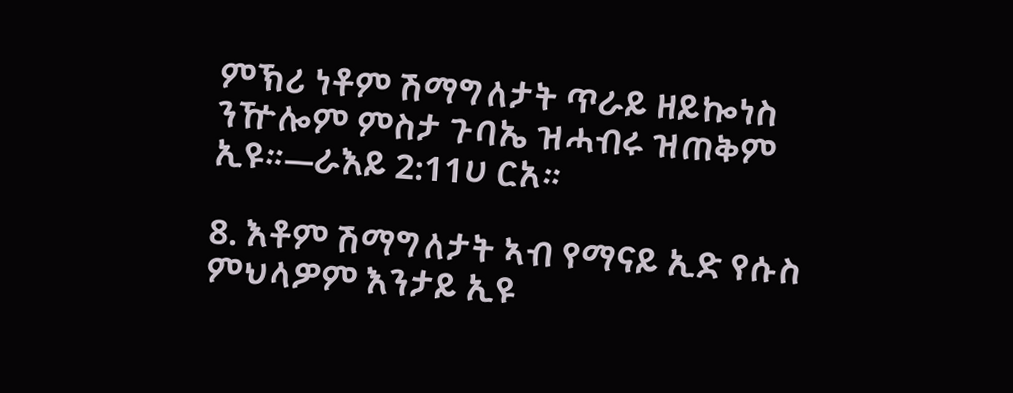ምኽሪ ነቶም ሽማግለታት ጥራይ ዘይኰነስ ንዅሎም ምስታ ጉባኤ ዝሓብሩ ዝጠቅም ኢዩ።—ራእይ 2:11ሀ ርአ።

8. እቶም ሽማግለታት ኣብ የማናይ ኢድ የሱስ ምህላዎም እንታይ ኢዩ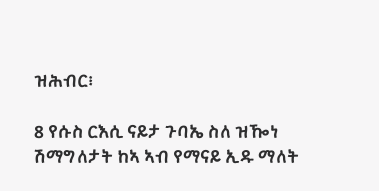ዝሕብር፧

8 የሱስ ርእሲ ናይታ ጉባኤ ስለ ዝዀነ ሽማግለታት ከኣ ኣብ የማናይ ኢዱ ማለት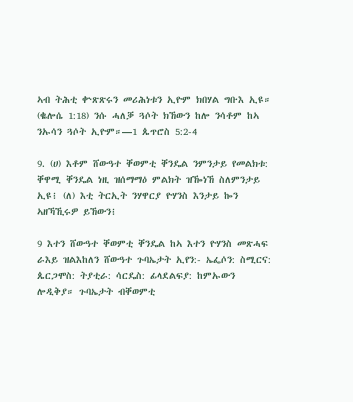ኣብ ትሕቲ ቍጽጽሩን መሪሕነቱን ኢዮም ክበሃል ግቡእ ኢዩ። (ቈሎሴ 1:18) ንሱ ሓለቓ ጓሶት ክኸውን ከሎ ንሳቶም ከኣ ንኡሳን ጓሶት ኢዮም።—1 ጴጥሮስ 5:2-4

9. (ሀ) እቶም ሸውዓተ ቐወምቲ ቐንዴል ንምንታይ የመልክቱ: ቐዋሚ ቐንዴል ነዚ ዝሰማማዕ ምልክት ዝዀነኸ ስለምንታይ ኢዩ፧ (ለ) እቲ ትርኢት ንሃዋርያ ዮሃንስ እንታይ ኰን ኣዘኻኺሩዎ ይኸውን፧

9 እተን ሸውዓተ ቐወምቲ ቐንዴል ከኣ እተን ዮሃንስ መጽሓፍ ራእይ ዝልእከለን ሸውዓተ ጉባኤታት ኢየን:- ኤፌሶን: ስሚርና: ጴርጋሞስ: ትያቲራ: ሳርዴስ: ፊላደልፍያ: ከምኡውን ሎዲቅያ። ጉባኤታት ብቐወምቲ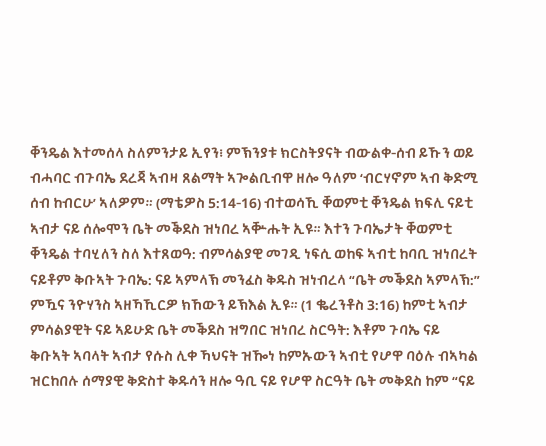ቐንዴል እተመሰላ ስለምንታይ ኢየን፧ ምኽንያቱ ክርስትያናት ብውልቀ-ሰብ ይኹን ወይ ብሓባር ብጉባኤ ደረጃ ኣብዛ ጸልማት ኣጐልቢብዋ ዘሎ ዓለም ‘ብርሃኖም ኣብ ቅድሚ ሰብ ከብርሁ’ ኣለዎም። (ማቴዎስ 5:14-16) ብተወሳኺ ቐወምቲ ቐንዴል ክፍሊ ናይቲ ኣብታ ናይ ሰሎሞን ቤት መቕደስ ዝነበረ ኣቝሑት ኢዩ። እተን ጉባኤታት ቐወምቲ ቐንዴል ተባሂለን ስለ እተጸወዓ: ብምሳልያዊ መገዲ ነፍሲ ወከፍ ኣብቲ ከባቢ ዝነበረት ናይቶም ቅቡኣት ጉባኤ: ናይ ኣምላኽ መንፈስ ቅዱስ ዝነብረላ “ቤት መቕደስ ኣምላኽ:” ምዃና ንዮሃንስ ኣዘኻኺርዎ ክኸውን ይኽእል ኢዩ። (1 ቈረንቶስ 3:16) ከምቲ ኣብታ ምሳልያዊት ናይ ኣይሁድ ቤት መቕደስ ዝግበር ዝነበረ ስርዓት: እቶም ጉባኤ ናይ ቅቡኣት ኣባላት ኣብታ የሱስ ሊቀ ኻህናት ዝዀነ ከምኡውን ኣብቲ የሆዋ ባዕሉ ብኣካል ዝርከበሉ ሰማያዊ ቅድስተ ቅዱሳን ዘሎ ዓቢ ናይ የሆዋ ስርዓት ቤት መቅደስ ከም “ናይ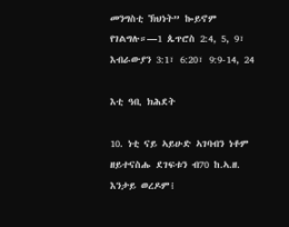መንግስቲ ኽህነት” ኰይኖም የገልግሉ።—1 ጴጥሮስ 2:4, 5, 9፣ እብራውያን 3:1፣ 6:20፣ 9:9-14, 24

እቲ ዓቢ ክሕደት

10. ነቲ ናይ ኣይሁድ ኣገባብን ነቶም ዘይተናስሑ ደገፍቱን ብ70 ከ.ኣ.ዘ. እንታይ ወረዶም፧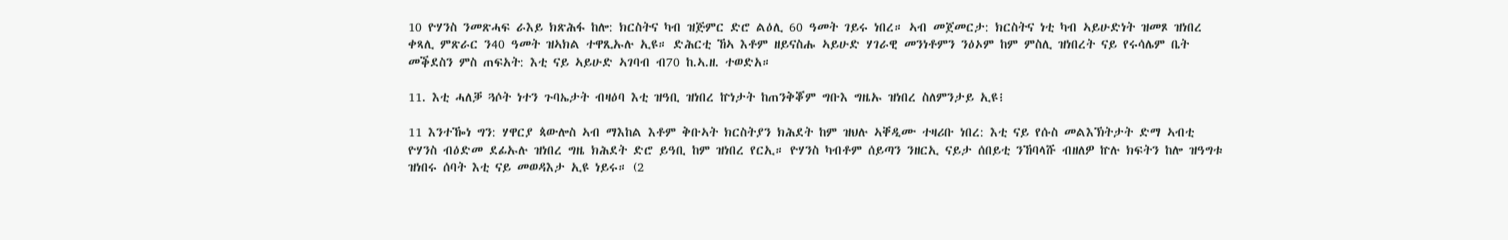10 ዮሃንስ ንመጽሓፍ ራእይ ክጽሕፋ ከሎ: ክርስትና ካብ ዝጅምር ድሮ ልዕሊ 60 ዓመት ገይሩ ነበረ። ኣብ መጀመርታ: ክርስትና ነቲ ካብ ኣይሁድነት ዝመጾ ዝነበረ ቀጻሊ ምጽራር ን40 ዓመት ዝኣክል ተዋጺኡሉ ኢዩ። ድሕርቲ ኸኣ እቶም ዘይናስሑ ኣይሁድ ሃገራዊ መንነቶምን ንዕኦም ከም ምስሊ ዝነበረት ናይ የሩሳሌም ቤት መቕደስን ምስ ጠፍአት: እቲ ናይ ኣይሁድ ኣገባብ ብ70 ከ.ኣ.ዘ. ተወድአ።

11. እቲ ሓለቓ ጓሶት ነተን ጉባኤታት ብዛዕባ እቲ ዝዓቢ ዝነበረ ኵነታት ከጠንቅቖም ግቡእ ግዜኡ ዝነበረ ስለምንታይ ኢዩ፧

11 እንተዀነ ግን: ሃዋርያ ጳውሎስ ኣብ ማእከል እቶም ቅቡኣት ክርስትያን ክሕደት ከም ዝህሉ ኣቐዲሙ ተዛሪቡ ነበረ: እቲ ናይ የሱስ መልእኽትታት ድማ ኣብቲ ዮሃንስ ብዕድመ ደፊኡሉ ዝነበረ ግዜ ክሕደት ድሮ ይዓቢ ከም ዝነበረ የርኢ። ዮሃንስ ካብቶም ሰይጣን ንዘርኢ ናይታ ሰበይቲ ንኸባላሹ ብዘለዎ ኵሉ ክፍትን ከሎ ዝዓግቱ ዝነበሩ ሰባት እቲ ናይ መወዳእታ ኢዩ ነይሩ። (2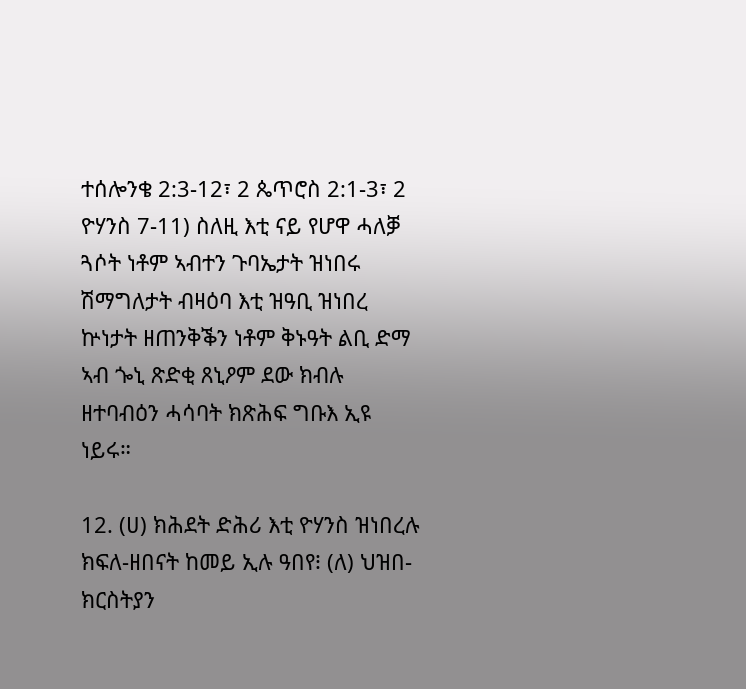ተሰሎንቄ 2:3-12፣ 2 ጴጥሮስ 2:1-3፣ 2 ዮሃንስ 7-11) ስለዚ እቲ ናይ የሆዋ ሓለቓ ጓሶት ነቶም ኣብተን ጉባኤታት ዝነበሩ ሽማግለታት ብዛዕባ እቲ ዝዓቢ ዝነበረ ኵነታት ዘጠንቅቕን ነቶም ቅኑዓት ልቢ ድማ ኣብ ጐኒ ጽድቂ ጸኒዖም ደው ክብሉ ዘተባብዕን ሓሳባት ክጽሕፍ ግቡእ ኢዩ ነይሩ።

12. (ሀ) ክሕደት ድሕሪ እቲ ዮሃንስ ዝነበረሉ ክፍለ-ዘበናት ከመይ ኢሉ ዓበየ፧ (ለ) ህዝበ-ክርስትያን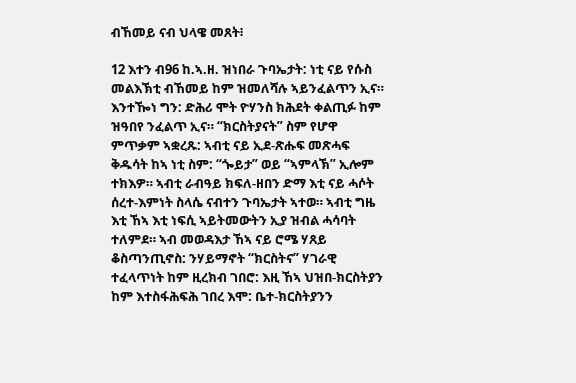ብኸመይ ናብ ህላዌ መጸት፧

12 እተን ብ96 ከ.ኣ.ዘ. ዝነበራ ጉባኤታት: ነቲ ናይ የሱስ መልእኽቲ ብኸመይ ከም ዝመለሻሉ ኣይንፈልጥን ኢና። እንተዀነ ግን: ድሕሪ ሞት ዮሃንስ ክሕደት ቀልጢፉ ከም ዝዓበየ ንፈልጥ ኢና። “ክርስትያናት” ስም የሆዋ ምጥቃም ኣቋረጹ: ኣብቲ ናይ ኢደ-ጽሑፍ መጽሓፍ ቅዱሳት ከኣ ነቲ ስም: “ጐይታ” ወይ “ኣምላኽ” ኢሎም ተክእዎ። ኣብቲ ራብዓይ ክፍለ-ዘበን ድማ እቲ ናይ ሓሶት ሰረተ-እምነት ስላሴ ናብተን ጉባኤታት ኣተወ። ኣብቲ ግዜ እቲ ኸኣ እቲ ነፍሲ ኣይትመውትን ኢያ ዝብል ሓሳባት ተለምደ። ኣብ መወዳእታ ኸኣ ናይ ሮሜ ሃጸይ ቆስጣንጢኖስ: ንሃይማኖት “ክርስትና” ሃገራዊ ተፈላጥነት ከም ዚረክብ ገበሮ: እዚ ኸኣ ህዝበ-ክርስትያን ከም እተስፋሕፍሕ ገበረ እሞ: ቤተ-ክርስትያንን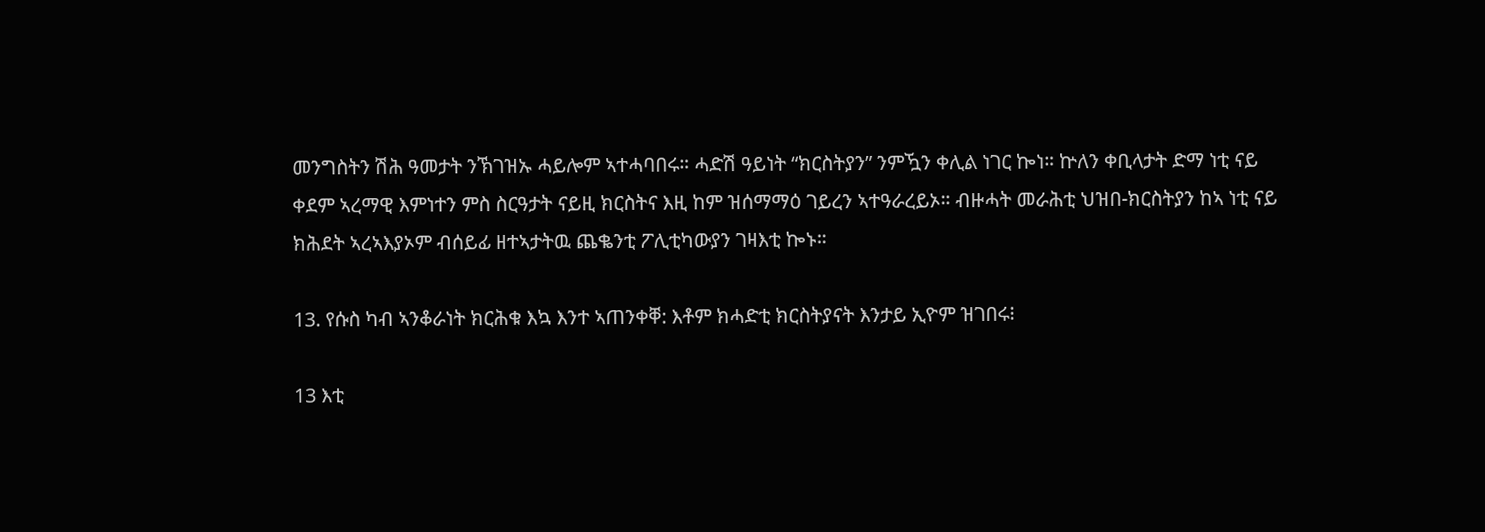መንግስትን ሽሕ ዓመታት ንኽገዝኡ ሓይሎም ኣተሓባበሩ። ሓድሽ ዓይነት “ክርስትያን” ንምዃን ቀሊል ነገር ኰነ። ኵለን ቀቢላታት ድማ ነቲ ናይ ቀደም ኣረማዊ እምነተን ምስ ስርዓታት ናይዚ ክርስትና እዚ ከም ዝሰማማዕ ገይረን ኣተዓራረይኦ። ብዙሓት መራሕቲ ህዝበ-ክርስትያን ከኣ ነቲ ናይ ክሕደት ኣረኣእያኦም ብሰይፊ ዘተኣታትዉ ጨቈንቲ ፖሊቲካውያን ገዛእቲ ኰኑ።

13. የሱስ ካብ ኣንቆራነት ክርሕቁ እኳ እንተ ኣጠንቀቐ: እቶም ክሓድቲ ክርስትያናት እንታይ ኢዮም ዝገበሩ፧

13 እቲ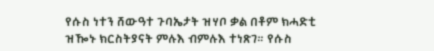የሱስ ነተን ሸውዓተ ጉባኤታት ዝሃቦ ቃል በቶም ክሓድቲ ዝዀኑ ክርስትያናት ምሉእ ብምሉእ ተነጽገ። የሱስ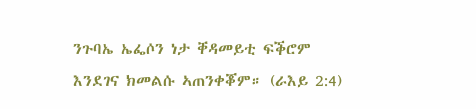ንጉባኤ ኤፌሶን ነታ ቐዳመይቲ ፍቕሮም እንደገና ክመልሱ ኣጠንቀቖም። (ራእይ 2:4)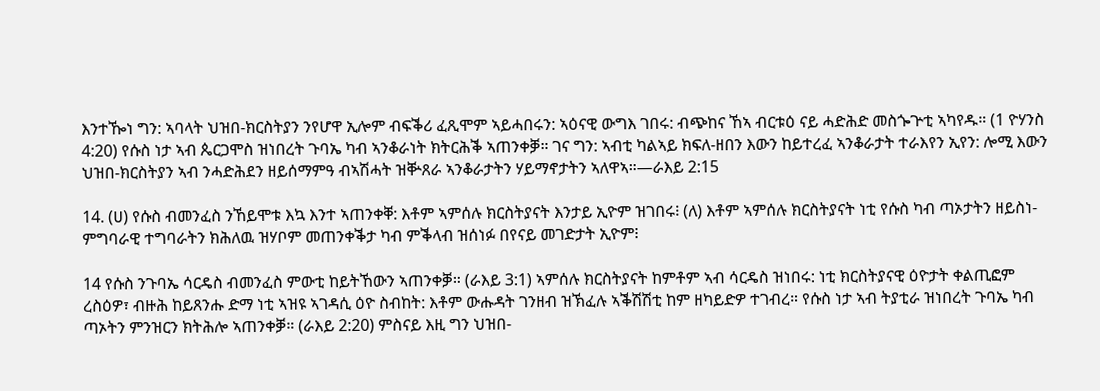እንተዀነ ግን: ኣባላት ህዝበ-ክርስትያን ንየሆዋ ኢሎም ብፍቕሪ ፈጺሞም ኣይሓበሩን: ኣዕናዊ ውግእ ገበሩ: ብጭከና ኸኣ ብርቱዕ ናይ ሓድሕድ መስጐጕቲ ኣካየዱ። (1 ዮሃንስ 4:20) የሱስ ነታ ኣብ ጴርጋሞስ ዝነበረት ጉባኤ ካብ ኣንቆራነት ክትርሕቕ ኣጠንቀቓ። ገና ግን: ኣብቲ ካልኣይ ክፍለ-ዘበን እውን ከይተረፈ ኣንቆራታት ተራእየን ኢየን: ሎሚ እውን ህዝበ-ክርስትያን ኣብ ንሓድሕደን ዘይሰማምዓ ብኣሽሓት ዝቝጸራ ኣንቆራታትን ሃይማኖታትን ኣለዋኣ።—ራእይ 2:15

14. (ሀ) የሱስ ብመንፈስ ንኸይሞቱ እኳ እንተ ኣጠንቀቐ: እቶም ኣምሰሉ ክርስትያናት እንታይ ኢዮም ዝገበሩ፧ (ለ) እቶም ኣምሰሉ ክርስትያናት ነቲ የሱስ ካብ ጣኦታትን ዘይስነ-ምግባራዊ ተግባራትን ክሕለዉ ዝሃቦም መጠንቀቕታ ካብ ምቕላብ ዝሰነፉ በየናይ መገድታት ኢዮም፧

14 የሱስ ንጉባኤ ሳርዴስ ብመንፈስ ምውቲ ከይትኸውን ኣጠንቀቓ። (ራእይ 3:1) ኣምሰሉ ክርስትያናት ከምቶም ኣብ ሳርዴስ ዝነበሩ: ነቲ ክርስትያናዊ ዕዮታት ቀልጢፎም ረስዕዎ፣ ብዙሕ ከይጸንሑ ድማ ነቲ ኣዝዩ ኣገዳሲ ዕዮ ስብከት: እቶም ውሑዳት ገንዘብ ዝኽፈሉ ኣቕሽሽቲ ከም ዘካይድዎ ተገብረ። የሱስ ነታ ኣብ ትያቲራ ዝነበረት ጉባኤ ካብ ጣኦትን ምንዝርን ክትሕሎ ኣጠንቀቓ። (ራእይ 2:20) ምስናይ እዚ ግን ህዝበ-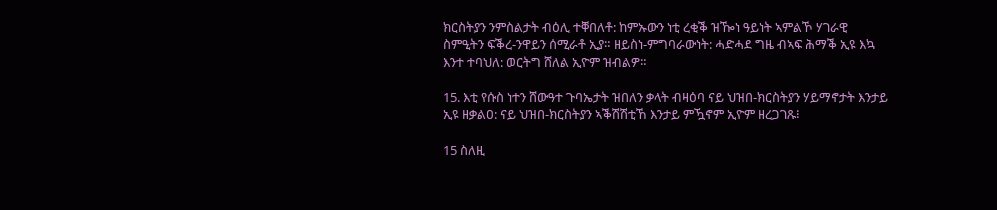ክርስትያን ንምስልታት ብዕሊ ተቐበለቶ: ከምኡውን ነቲ ረቂቕ ዝዀነ ዓይነት ኣምልኾ ሃገራዊ ስምዒትን ፍቕረ-ንዋይን ሰሚራቶ ኢያ። ዘይስነ-ምግባራውነት: ሓድሓደ ግዜ ብኣፍ ሕማቕ ኢዩ እኳ እንተ ተባህለ: ወርትግ ሸለል ኢዮም ዝብልዎ።

15. እቲ የሱስ ነተን ሸውዓተ ጉባኤታት ዝበለን ቃላት ብዛዕባ ናይ ህዝበ-ክርስትያን ሃይማኖታት እንታይ ኢዩ ዘቃልዐ: ናይ ህዝበ-ክርስትያን ኣቕሽሽቲኸ እንታይ ምዃኖም ኢዮም ዘረጋገጹ፧

15 ስለዚ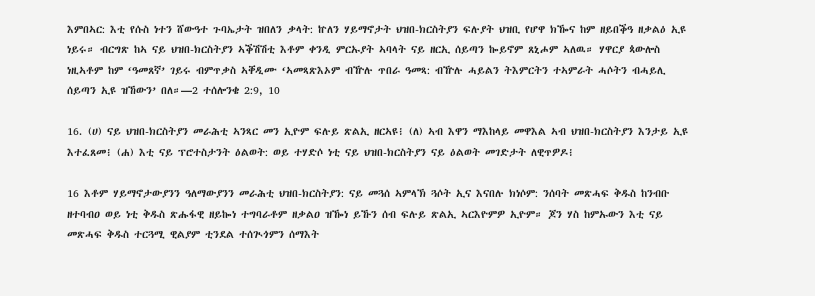እምበኣር: እቲ የሱስ ነተን ሸውዓተ ጉባኤታት ዝበለን ቃላት: ኵለን ሃይማኖታት ህዝበ-ክርስትያን ፍሉያት ህዝቢ የሆዋ ክዀና ከም ዘይበቕዓ ዘቃልዕ ኢዩ ነይሩ። ብርግጽ ከኣ ናይ ህዝበ-ክርስትያን ኣቕሽሽቲ እቶም ቀንዲ ምርኡያት ኣባላት ናይ ዘርኢ ሰይጣን ኰይኖም ጸኒሖም ኣለዉ። ሃዋርያ ጳውሎስ ነዚኣቶም ከም ‘ዓመጸኛ’ ገይሩ ብምጥቃስ ኣቐዲሙ ‘ኣመጻጽእኦም ብዅሉ ጥበራ ዓመጻ: ብዅሉ ሓይልን ትእምርትን ተኣምራት ሓሶትን ብሓይሊ ሰይጣን ኢዩ ዝኸውን’ በለ።—2 ተሰሎንቄ 2:9, 10

16. (ሀ) ናይ ህዝበ-ክርስትያን መራሕቲ ኣንጻር መን ኢዮም ፍሉይ ጽልኢ ዘርኣዩ፧ (ለ) ኣብ እዋን ማእከላይ መዋእል ኣብ ህዝበ-ክርስትያን እንታይ ኢዩ እተፈጸመ፧ (ሐ) እቲ ናይ ፕሮተስታንት ዕልወት: ወይ ተሃድሶ ነቲ ናይ ህዝበ-ክርስትያን ናይ ዕልወት መገድታት ለዊጥዎዶ፧

16 እቶም ሃይማኖታውያንን ዓለማውያንን መራሕቲ ህዝበ-ክርስትያን: ናይ መጓሰ ኣምላኽ ጓሶት ኢና እናበሉ ክነሶም: ንሰባት መጽሓፍ ቅዱስ ከንብቡ ዘተባብዐ ወይ ነቲ ቅዱስ ጽሑፋዊ ዘይኰነ ተግባራቶም ዘቃልዐ ዝዀነ ይኹን ሰብ ፍሉይ ጽልኢ ኣርእዮምዎ ኢዮም። ጆን ሃስ ከምኡውን እቲ ናይ መጽሓፍ ቅዱስ ተርጓሚ ዊልያም ቲንደል ተሰጒጎምን ሰማእት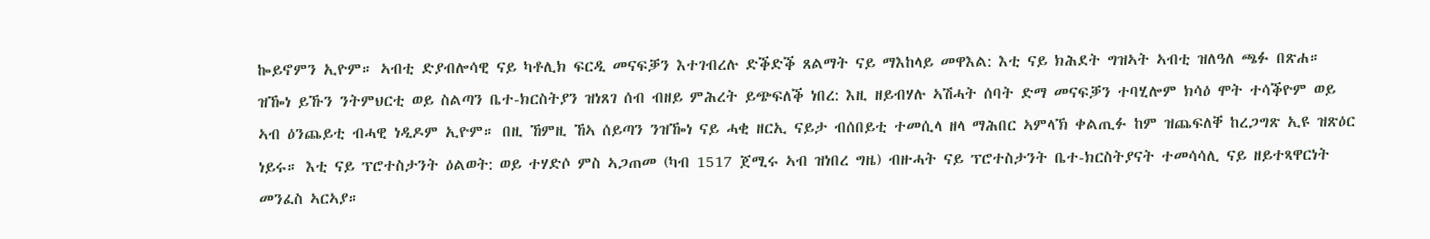ኰይኖምን ኢዮም። ኣብቲ ድያብሎሳዊ ናይ ካቶሊክ ፍርዲ መናፍቓን እተገብረሉ ድቕድቕ ጸልማት ናይ ማእከላይ መዋእል: እቲ ናይ ክሕደት ግዝኣት ኣብቲ ዝለዓለ ጫፉ በጽሐ። ዝዀነ ይኹን ንትምህርቲ ወይ ስልጣን ቤተ-ክርስትያን ዝነጸገ ሰብ ብዘይ ምሕረት ይጭፍለቕ ነበረ: እዚ ዘይብሃሉ ኣሽሓት ሰባት ድማ መናፍቓን ተባሂሎም ክሳዕ ሞት ተሳቕዮም ወይ ኣብ ዕንጨይቲ ብሓዊ ነዲዶም ኢዮም። በዚ ኸምዚ ኸኣ ሰይጣን ንዝዀነ ናይ ሓቂ ዘርኢ ናይታ ብሰበይቲ ተመሲላ ዘላ ማሕበር ኣምላኽ ቀልጢፉ ከም ዝጨፍለቐ ከረጋግጽ ኢዩ ዝጽዕር ነይሩ። እቲ ናይ ፕሮተስታንት ዕልወት: ወይ ተሃድሶ ምስ ኣጋጠመ (ካብ 1517 ጀሚሩ ኣብ ዝነበረ ግዜ) ብዙሓት ናይ ፕሮተስታንት ቤተ-ክርስትያናት ተመሳሳሊ ናይ ዘይተጻዋርነት መንፈስ ኣርኣያ።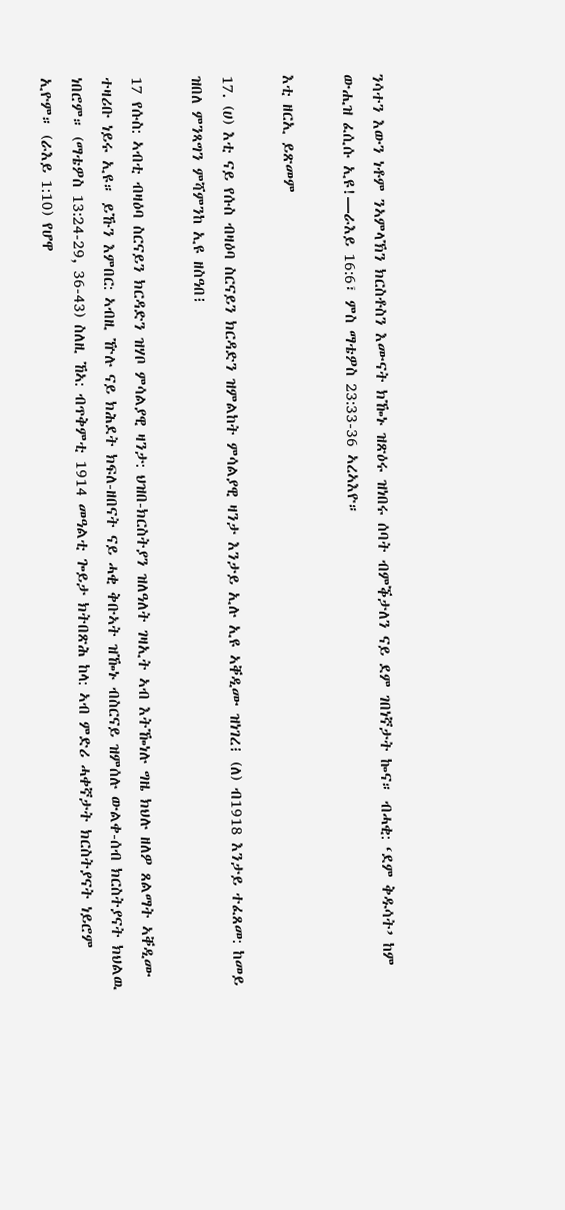ንሳተን እውን ነቶም ንኣምላኽን ክርስቶስን እሙናት ክዀኑ ዝጽዕሩ ዝነበሩ ሰባት ብምቕታለን ናይ ደም ገበነኛታት ኰና። ብሓቂ: ‘ደም ቅዱሳት’ ከም ውሒዝ ፈሲሱ ኢዩ!—ራእይ 16:6፣ ምስ ማቴዎስ 23:33-36 ኣረኣእዮ።

እቲ ዘርኢ ይጽመም

17. (ሀ) እቲ ናይ የሱስ ብዛዕባ ስርናይን ክርዳድን ዝምልከት ምሳልያዊ ዛንታ እንታይ ኢሉ ኢዩ ኣቐዲሙ ዝነገረ፧ (ለ) ብ1918 እንታይ ተፈጸመ: ከመይ ዝበለ ምንጻግን ምሻምንከ ኢዩ ዘስዓበ፧

17 የሱስ: ኣብቲ ብዛዕባ ስርናይን ክርዳድን ዝሃቦ ምሳልያዊ ዛንታ: ህዝበ-ክርስትያን ዝለዓለት ገዛኢት ኣብ እትዀነሉ ግዜ ክህሉ ዘለዎ ጸልማት ኣቐዲሙ ተዛሪቡ ነይሩ ኢዩ። ይኹን እምበር: ኣብዚ ዅሉ ናይ ክሕደት ክፍለ-ዘበናት ናይ ሓቂ ቅቡኣት ዝዀኑ ብስርናይ ዝምሰሉ ውልቀ-ሰብ ክርስትያናት ክህልዉ ነበሮም። (ማቴዎስ 13:24-29, 36-43) ስለዚ ኸኣ: ብጥቅምቲ 1914 መዓልቲ ጐይታ ክትበጽሕ ከላ: ኣብ ምድሪ ሓቀኛታት ክርስትያናት ነይሮም ኢዮም። (ራእይ 1:10) የሆዋ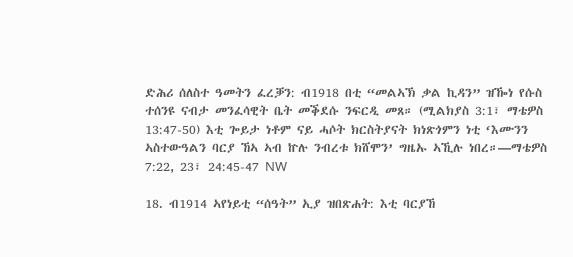ድሕሪ ሰለስተ ዓመትን ፈረቓን: ብ1918 በቲ “መልኣኽ ቃል ኪዳን” ዝዀነ የሱስ ተሰንዩ ናብታ መንፈሳዊት ቤት መቕደሱ ንፍርዲ መጸ። (ሚልክያስ 3:1፣ ማቴዎስ 13:47-50) እቲ ጐይታ ነቶም ናይ ሓሶት ክርስትያናት ክነጽጎምን ነቲ ‘እሙንን ኣስተውዓልን ባርያ ኸኣ ኣብ ኵሉ ንብረቱ ክሸሞን’ ግዜኡ ኣኺሉ ነበረ።—ማቴዎስ 7:22, 23፣ 24:45-47 NW

18. ብ1914 ኣየነይቲ “ሰዓት” ኢያ ዝበጽሐት: እቲ ባርያኸ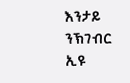እንታይ ንኽገብር ኢዩ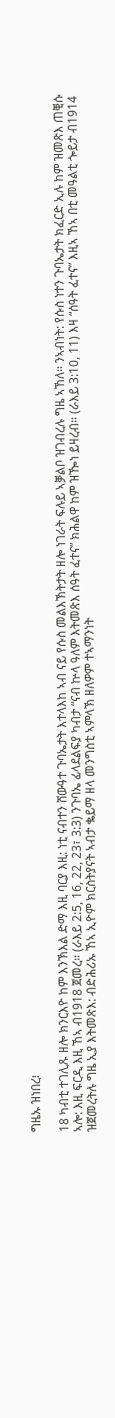ግዜኡ ዝነበረ፧

18 ካብቲ ተገሊጹ ዘሎ ክንርእዮ ከም እንኽእል ድማ እዚ ባርያ እዚ: ነቲ ናብተን ሸውዓተ ጉባኤታት እተላእከ ኣብ ናይ የሱስ መልእኽትታት ዘሎ ነገራት ፍሉይ ኣቓልቦ ዝገብረሉ ግዜ ኣኸለ። ንኣብነት: የሱስ ነተን ጉባኤታት ክፈርድ ኢሉ ከም ዝመጽእ ጠቒሱ ኣሎ: እዚ ፍርዲ እዚ ኸኣ ብ1918 ጀመረ። (ራእይ 2:5, 16, 22, 23፣ 3:3) ንጉባኤ ፊላደልፍያ ካብታ “ናብ ኵላ ዓለም እትመጽእ ሰዓት ፈተና” ክሕልዋ ከም ዝዀነ ይዛረብ። (ራእይ 3:10, 11) እዛ “ሰዓት ፈተና” እዚኣ ኸኣ በቲ መዓልቲ ጐይታ ብ1914 ዝጀመረትሉ ግዜ ኢያ እትመጽእ: ብድሕሪኡ ኸኣ ኢዮም ክርስትያናት ኣብታ ቈይማ ዘላ መንግስቲ ኣምላኽ ዘለዎም ተኣማንነት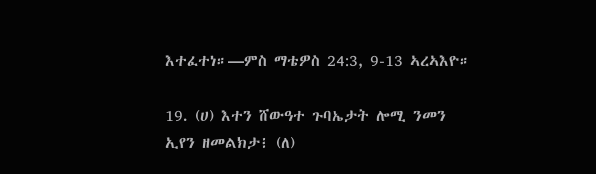እተፈተነ።—ምስ ማቴዎስ 24:3, 9-13 ኣረኣእዮ።

19. (ሀ) እተን ሸውዓተ ጉባኤታት ሎሚ ንመን ኢየን ዘመልክታ፧ (ለ)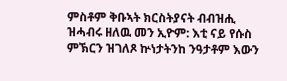ምስቶም ቅቡኣት ክርስትያናት ብብዝሒ ዝሓብሩ ዘለዉ መን ኢዮም: እቲ ናይ የሱስ ምኽርን ዝገለጾ ኵነታትንከ ንዓታቶም እውን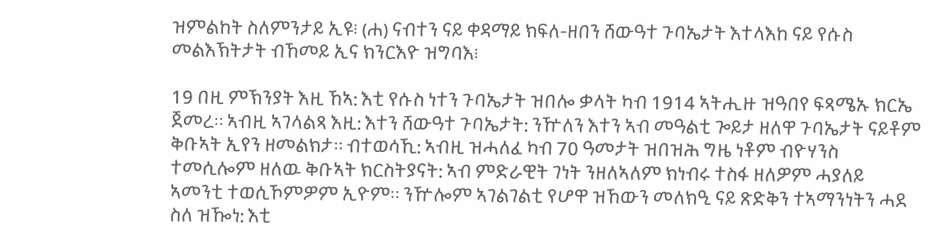ዝምልከት ስለምንታይ ኢዩ፧ (ሐ) ናብተን ናይ ቀዳማይ ክፍለ-ዘበን ሸውዓተ ጉባኤታት እተላእከ ናይ የሱስ መልእኽትታት ብኸመይ ኢና ክንርእዮ ዝግባእ፧

19 በዚ ምኽንያት እዚ ኸኣ: እቲ የሱስ ነተን ጉባኤታት ዝበሎ ቃላት ካብ 1914 ኣትሒዙ ዝዓበየ ፍጻሜኡ ክርኤ ጀመረ። ኣብዚ ኣገላልጻ እዚ: እተን ሸውዓተ ጉባኤታት: ንዅለን እተን ኣብ መዓልቲ ጐይታ ዘለዋ ጉባኤታት ናይቶም ቅቡኣት ኢየን ዘመልክታ። ብተወሳኺ: ኣብዚ ዝሓለፈ ካብ 70 ዓመታት ዝበዝሕ ግዜ ነቶም ብዮሃንስ ተመሲሎም ዘለዉ ቅቡኣት ክርስትያናት: ኣብ ምድራዊት ገነት ንዘለኣለም ክነብሩ ተስፋ ዘለዎም ሓያለይ ኣመንቲ ተወሲኾምዎም ኢዮም። ንዅሎም ኣገልገልቲ የሆዋ ዝኸውን መለክዒ ናይ ጽድቅን ተኣማንነትን ሓደ ስለ ዝዀነ: እቲ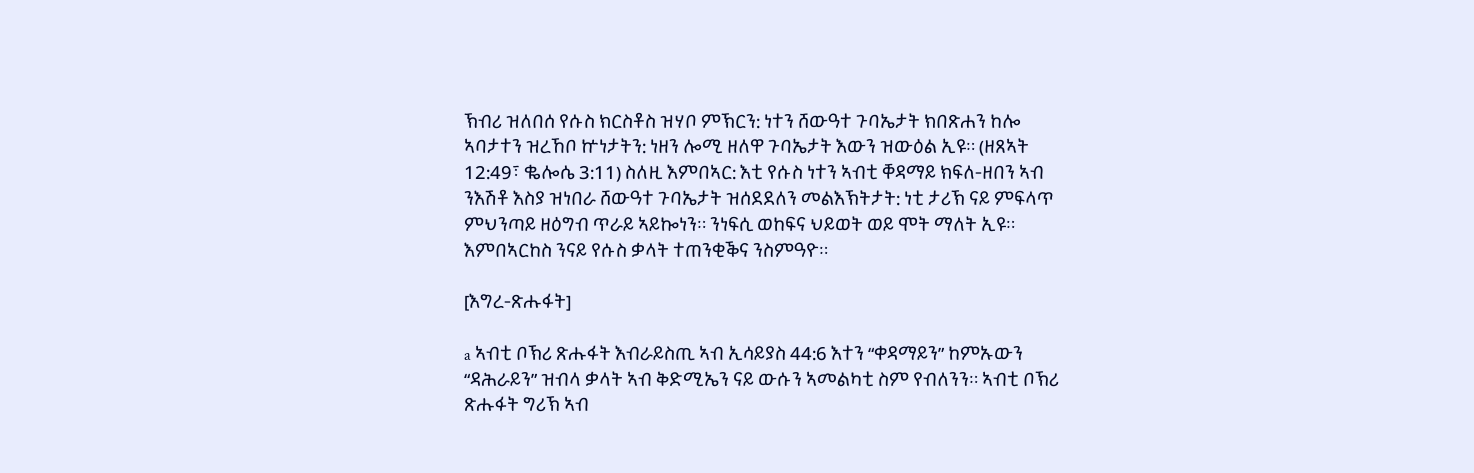ኽብሪ ዝለበሰ የሱስ ክርስቶስ ዝሃቦ ምኽርን: ነተን ሸውዓተ ጉባኤታት ክበጽሐን ከሎ ኣባታተን ዝረኸቦ ኵነታትን: ነዘን ሎሚ ዘለዋ ጉባኤታት እውን ዝውዕል ኢዩ። (ዘጸኣት 12:49፣ ቈሎሴ 3:11) ስለዚ እምበኣር: እቲ የሱስ ነተን ኣብቲ ቐዳማይ ክፍለ-ዘበን ኣብ ንእሽቶ እስያ ዝነበራ ሸውዓተ ጉባኤታት ዝሰደደለን መልእኽትታት: ነቲ ታሪኽ ናይ ምፍላጥ ምህንጣይ ዘዕግብ ጥራይ ኣይኰነን። ንነፍሲ ወከፍና ህይወት ወይ ሞት ማለት ኢዩ። እምበኣርከስ ንናይ የሱስ ቃላት ተጠንቂቕና ንስምዓዮ።

[እግረ-ጽሑፋት]

a ኣብቲ ቦኽሪ ጽሑፋት እብራይስጢ ኣብ ኢሳይያስ 44:6 እተን “ቀዳማይን” ከምኡውን “ዳሕራይን” ዝብላ ቃላት ኣብ ቅድሚኤን ናይ ውሱን ኣመልካቲ ስም የብለንን። ኣብቲ ቦኽሪ ጽሑፋት ግሪኽ ኣብ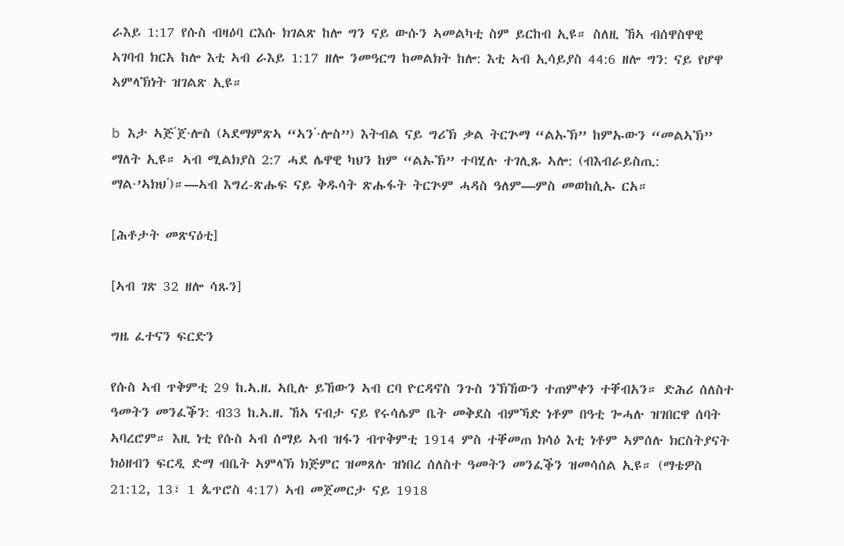ራእይ 1:17 የሱስ ብዛዕባ ርእሱ ክገልጽ ከሎ ግን ናይ ውሱን ኣመልካቲ ስም ይርከብ ኢዩ። ስለዚ ኸኣ ብሰዋስዋዊ ኣገባብ ክርአ ከሎ እቲ ኣብ ራእይ 1:17 ዘሎ ንመዓርግ ከመልክት ከሎ: እቲ ኣብ ኢሳይያስ 44:6 ዘሎ ግን: ናይ የሆዋ ኣምላኽነት ዝገልጽ ኢዩ።

b እታ ኣጅ΄ጀ·ሎስ (ኣደማምጽኣ “ኣን΄·ሎስ”) እትብል ናይ ግሪኽ ቃል ትርጕማ “ልኡኽ” ከምኡውን “መልኣኽ” ማለት ኢዩ። ኣብ ሚልክያስ 2:7 ሓደ ሌዋዊ ካህን ከም “ልኡኽ” ተባሂሉ ተገሊጹ ኣሎ: (ብእብራይስጢ: ማል·’ኣክህ΄)።—ኣብ እግረ-ጽሑፍ ናይ ቅዱሳት ጽሑፋት ትርጕም ሓዳስ ዓለም—ምስ መወከሲኡ ርአ።

[ሕቶታት መጽናዕቲ]

[ኣብ ገጽ 32 ዘሎ ሳጹን]

ግዜ ፈተናን ፍርድን

የሱስ ኣብ ጥቅምቲ 29 ከ.ኣ.ዘ. ኣቢሉ ይኸውን ኣብ ርባ ዮርዳኖስ ንጉስ ንኽኸውን ተጠምቀን ተቐብአን። ድሕሪ ሰለስተ ዓመትን መንፈቕን: ብ33 ከ.ኣ.ዘ. ኸኣ ናብታ ናይ የሩሳሌም ቤት መቅደስ ብምኻድ ነቶም በዓቲ ጐሓሉ ዝገበርዋ ሰባት ኣባረሮም። እዚ ነቲ የሱስ ኣብ ሰማይ ኣብ ዝፋን ብጥቅምቲ 1914 ምስ ተቐመጠ ክሳዕ እቲ ነቶም ኣምሰሉ ክርስትያናት ክዕዘብን ፍርዲ ድማ ብቤት ኣምላኽ ክጅምር ዝመጸሉ ዝነበረ ሰለስተ ዓመትን መንፈቕን ዝመሳሰል ኢዩ። (ማቴዎስ 21:12, 13፣ 1 ጴጥሮስ 4:17) ኣብ መጀመርታ ናይ 1918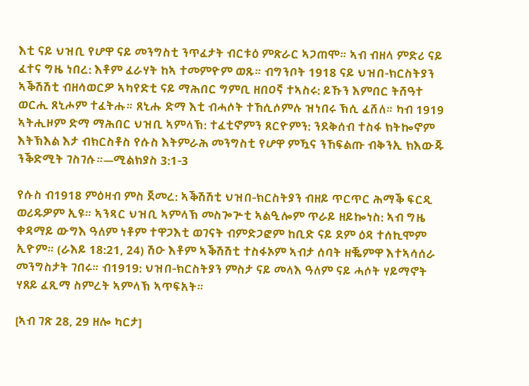እቲ ናይ ህዝቢ የሆዋ ናይ መንግስቲ ንጥፈታት ብርቱዕ ምጽራር ኣጋጠሞ። ኣብ ብዘላ ምድሪ ናይ ፈተና ግዜ ነበረ: እቶም ፈራሃት ከኣ ተመምዮም ወጹ። ብግንቦት 1918 ናይ ህዝበ-ክርስትያን ኣቕሽሽቲ ብዘሳወርዎ ኣካየድቲ ናይ ማሕበር ግምቢ ዘበዐኛ ተኣስሩ: ይኹን እምበር ትሸዓተ ወርሒ ጸኒሖም ተፈትሑ። ጸኒሑ ድማ እቲ ብሓሶት ተኸሲሶምሉ ዝነበሩ ኽሲ ፈሸለ። ካብ 1919 ኣትሒዞም ድማ ማሕበር ህዝቢ ኣምላኽ: ተፈቲኖምን ጸርዮምን: ንደቅሰብ ተስፋ ክትኰኖም እትኽእል እታ ብክርስቶስ የሱስ እትምራሕ መንግስቲ የሆዋ ምዃና ንኸፍልጡ ብቅንኢ ክእውጁ ንቕድሚት ገስገሱ።—ሚልክያስ 3:1-3

የሱስ ብ1918 ምዕዛብ ምስ ጀመረ: ኣቕሽሽቲ ህዝበ-ክርስትያን ብዘይ ጥርጥር ሕማቕ ፍርዲ ወሪዱዎም ኢዩ። ኣንጻር ህዝቢ ኣምላኽ መስጐጕቲ ኣልዒሎም ጥራይ ዘይኰነስ: ኣብ ግዜ ቀዳማይ ውግእ ዓለም ነቶም ተዋጋእቲ ወገናት ብምድጋፎም ከቢድ ናይ ደም ዕዳ ተሰኪሞም ኢዮም። (ራእይ 18:21, 24) ሽዑ እቶም ኣቕሽሽቲ ተስፋኦም ኣብታ ሰባት ዘቘምዋ እተኣሳሰራ መንግስታት ገበሩ። ብ1919: ህዝበ-ክርስትያን ምስታ ናይ መላእ ዓለም ናይ ሓሶት ሃይማኖት ሃጸይ ፈጺማ ስምረት ኣምላኽ ኣጥፍአት።

[ኣብ ገጽ 28, 29 ዘሎ ካርታ]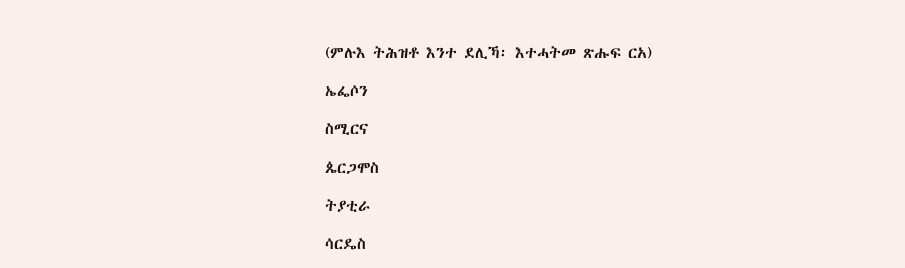(ምሉእ ትሕዝቶ እንተ ደሊኻ፡ እተሓትመ ጽሑፍ ርአ)

ኤፌሶን

ስሚርና

ጴርጋሞስ

ትያቲራ

ሳርዴስ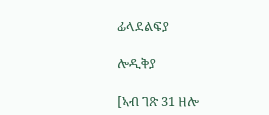ፊላደልፍያ

ሎዲቅያ

[ኣብ ገጽ 31 ዘሎ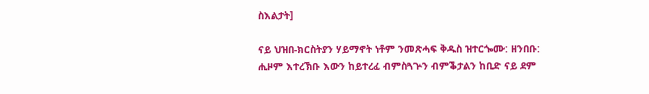ስእልታት]

ናይ ህዝበ-ክርስትያን ሃይማኖት ነቶም ንመጽሓፍ ቅዱስ ዝተርጐሙ: ዘንበቡ: ሒዞም እተረኽቡ እውን ከይተረፈ ብምስጓጕን ብምቕታልን ከቢድ ናይ ደም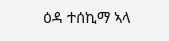ዕዳ ተሰኪማ ኣላ